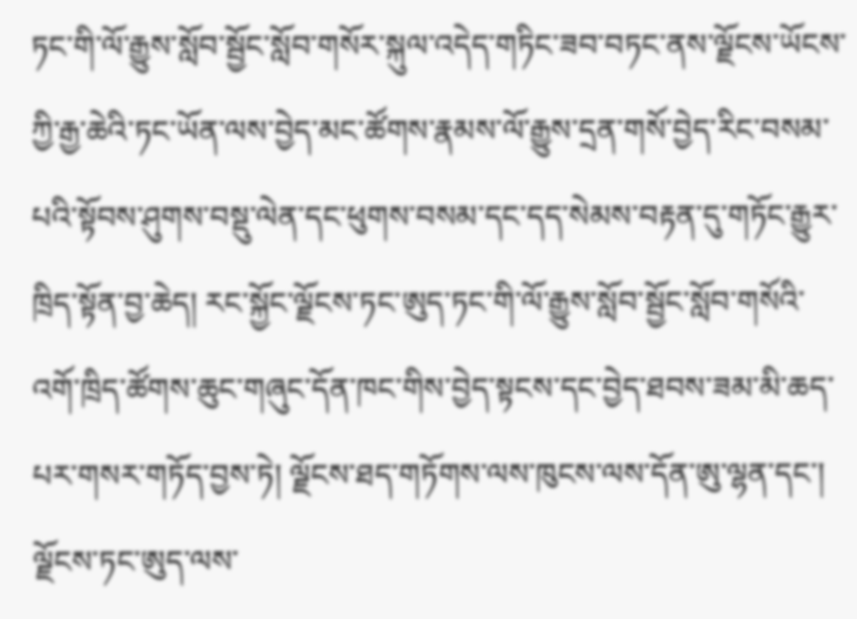ཏང་གི་ལོ་རྒྱུས་སློབ་སྦྱོང་སློབ་གསོར་སྐུལ་འདེད་གཏིང་ཟབ་བཏང་ནས་ལྗོངས་ཡོངས་ཀྱི་རྒྱ་ཆེའི་ཏང་ཡོན་ལས་བྱེད་མང་ཚོགས་རྣམས་ལོ་རྒྱུས་དྲན་གསོ་བྱེད་རིང་བསམ་པའི་སྟོབས་ཤུགས་བསྡུ་ལེན་དང་ཕུགས་བསམ་དང་དད་སེམས་བརྟན་དུ་གཏོང་རྒྱུར་ཁྲིད་སྟོན་བྱ་ཆེད། རང་སྐྱོང་ལྗོངས་ཏང་ཨུད་ཏང་གི་ལོ་རྒྱུས་སློབ་སྦྱོང་སློབ་གསོའི་འགོ་ཁྲིད་ཚོགས་ཆུང་གཞུང་དོན་ཁང་གིས་བྱེད་སྟངས་དང་བྱེད་ཐབས་ཟམ་མི་ཆད་པར་གསར་གཏོད་བྱས་ཏེ། ལྗོངས་ཐད་གཏོགས་ལས་ཁུངས་ལས་དོན་ཨུ་ལྷན་དང་། ལྗོངས་ཏང་ཨུད་ལས་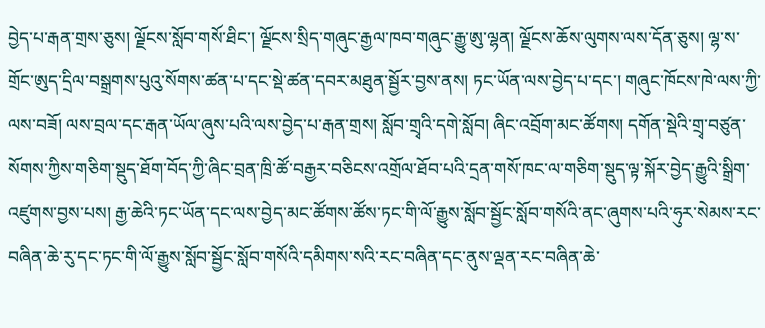བྱེད་པ་རྒན་གྲས་ཅུས། ལྗོངས་སློབ་གསོ་ཐིང་། ལྗོངས་སྲིད་གཞུང་རྒྱལ་ཁབ་གཞུང་རྒྱུ་ཨུ་ལྷན། ལྗོངས་ཆོས་ལུགས་ལས་དོན་ཅུས། ལྷ་ས་གྲོང་ཨུད་དྲིལ་བསྒྲགས་པུའུ་སོགས་ཚན་པ་དང་སྡེ་ཚན་དབར་མཐུན་སྦྱོར་བྱས་ནས། ཏང་ཡོན་ལས་བྱེད་པ་དང་། གཞུང་ཁོངས་ཁེ་ལས་ཀྱི་ལས་བཟོ། ལས་བྲལ་དང་རྒན་ཡོལ་ཞུས་པའི་ལས་བྱེད་པ་རྒན་གྲས། སློབ་གྲྭའི་དགེ་སློབ། ཞིང་འབྲོག་མང་ཚོགས། དགོན་སྡེའི་གྲྭ་བཙུན་སོགས་ཀྱིས་གཅིག་སྡུད་ཐོག་བོད་ཀྱི་ཞིང་བྲན་ཁྲི་ཚོ་བརྒྱར་བཅིངས་འགྲོལ་ཐོབ་པའི་དྲན་གསོ་ཁང་ལ་གཅིག་སྡུད་ལྟ་སྐོར་བྱེད་རྒྱུའི་སྒྲིག་འཛུགས་བྱས་པས། རྒྱ་ཆེའི་ཏང་ཡོན་དང་ལས་བྱེད་མང་ཚོགས་ཚོས་ཏང་གི་ལོ་རྒྱུས་སློབ་སྦྱོང་སློབ་གསོའི་ནང་ཞུགས་པའི་ཧུར་སེམས་རང་བཞིན་ཆེ་རུ་དང་ཏང་གི་ལོ་རྒྱུས་སློབ་སྦྱོང་སློབ་གསོའི་དམིགས་སའི་རང་བཞིན་དང་ནུས་ལྡན་རང་བཞིན་ཆེ་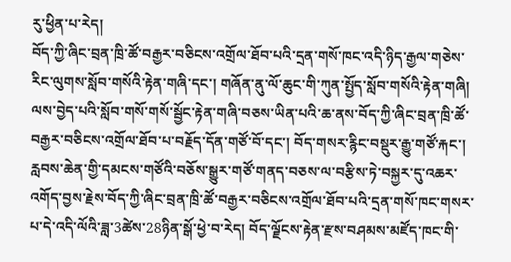རུ་ཕྱིན་པ་རེད།
བོད་ཀྱི་ཞིང་བྲན་ཁྲི་ཚོ་བརྒྱར་བཅིངས་འགྲོལ་ཐོབ་པའི་དྲན་གསོ་ཁང་འདི་ཉིད་རྒྱལ་གཅེས་རིང་ལུགས་སློབ་གསོའི་རྟེན་གཞི་དང་། གཞོན་ནུ་ལོ་ཆུང་གི་ཀུན་སྤྱོད་སློབ་གསོའི་རྟེན་གཞི། ལས་བྱེད་པའི་སློབ་གསོ་གསོ་སྦྱོང་རྟེན་གཞི་བཅས་ཡིན་པའི་ཆ་ནས་བོད་ཀྱི་ཞིང་བྲན་ཁྲི་ཚོ་བརྒྱར་བཅིངས་འགྲོལ་ཐོབ་པ་བརྗོད་དོན་གཙོ་བོ་དང་། བོད་གསར་རྙིང་བསྡུར་རྒྱུ་གཙོ་རྐང་། རླབས་ཆེན་གྱི་དམངས་གཙོའི་བཅོས་སྒྱུར་གཙོ་གནད་བཅས་ལ་བརྩིས་ཏེ་བསྐྱར་དུ་འཆར་འགོད་བྱས་རྗེས་བོད་ཀྱི་ཞིང་བྲན་ཁྲི་ཚོ་བརྒྱར་བཅིངས་འགྲོལ་ཐོབ་པའི་དྲན་གསོ་ཁང་གསར་པ་དེ་འདི་ལོའི་ཟླ་3ཚེས་28ཉིན་སྒོ་ཕྱེ་བ་རེད། བོད་ལྗོངས་རྟེན་རྫས་བཤམས་མཛོད་ཁང་གི་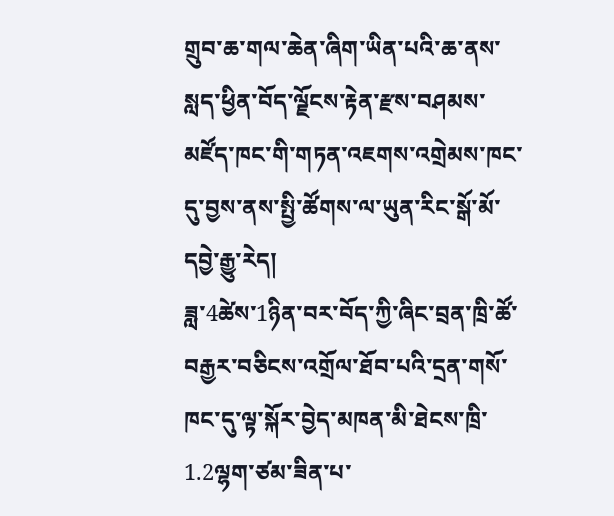གྲུབ་ཆ་གལ་ཆེན་ཞིག་ཡིན་པའི་ཆ་ནས་སླད་ཕྱིན་བོད་ལྗོངས་རྟེན་རྫས་བཤམས་མཛོད་ཁང་གི་གཏན་འཇགས་འགྲེམས་ཁང་དུ་བྱས་ནས་སྤྱི་ཚོགས་ལ་ཡུན་རིང་སྒོ་མོ་དབྱེ་རྒྱུ་རེད།
ཟླ་4ཚེས་1ཉིན་བར་བོད་ཀྱི་ཞིང་བྲན་ཁྲི་ཚོ་བརྒྱར་བཅིངས་འགྲོལ་ཐོབ་པའི་དྲན་གསོ་ཁང་དུ་ལྟ་སྐོར་བྱེད་མཁན་མི་ཐེངས་ཁྲི་1.2ལྷག་ཙམ་ཟིན་པ་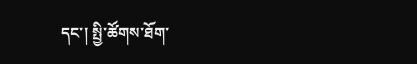དང་། སྤྱི་ཚོགས་ཐོག་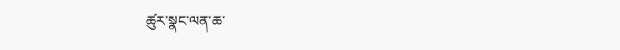ཚུར་སྣང་ལན་ཆ་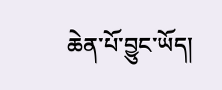ཆེན་པོ་བྱུང་ཡོད།